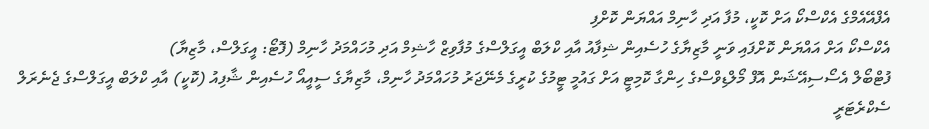އެފްއޭއެމްގެ އެކްސްކޯ އަށް ކޮކީ، މުފާ އަދި ހާނިމް އައްޔަން ކޮށްފި
އެކްސްކޯ އަށް އައްޔަން ކޮށްފައި ވަނީ މާޒިޔާގެ ހުސެއިން ޝިފާއު އާއި ކްލަބް އީގަލްސްގެ މުފާވިޒް ހާޝިމް އަދި މުހައްމަދު ހާނިމް (ފޮޓޯ: އީގަލްސް، މާޒިޔާ)
ފުޓްބޯލް އެސޯސިއޭޝަން އޮފް މޯލްޑިވްސްގެ ހިންގާ ކޮމިޓީ އަށް ގައުމީ ޓީމުގެ ކުރީގެ މެނޭޖަރު މުހައްމަދު ހާނިމް، މާޒިޔާގެ ސީއީއޯ ހުސެއިން ޝާފިއު (ކޮކީ) އާއި ކްލަބް އީގަލްސްގެ ޖެނެރަލް ސެކްރެޓަރީ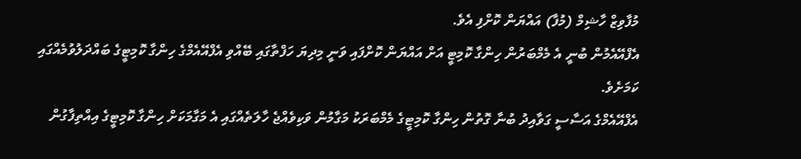މުފާވިޒް ހާޝިމް (މުފާ) އައްޔަން ކޮށްފި އެވެ.
އެފްއޭއެމުން ބުނީ އެ މެމްބަރުން ހިންގާ ކޮމިޓީ އަށް އައްޔަން ކޮށްފައި ވަނީ މިދިޔަ ހަފްތާގައި ބޭއްވި އެފްއޭއެމްގެ ހިންގާ ކޮމިޓީގެ ބައްދަލުވުމެއްގައި ކަމަށެވެ.
އެފްއޭއެމްގެ އަސާސީ ގަވާއިދު ބުނާ ގޮތުން ހިންގާ ކޮމިޓީގެ މެމްބަރަކު މަގާމުން ވަކިވެއްޖެ ހާލަތެއްގައި އެ މަގާމަކަށް ހިންގާ ކޮމިޓީގެ އިއްތިފާގުން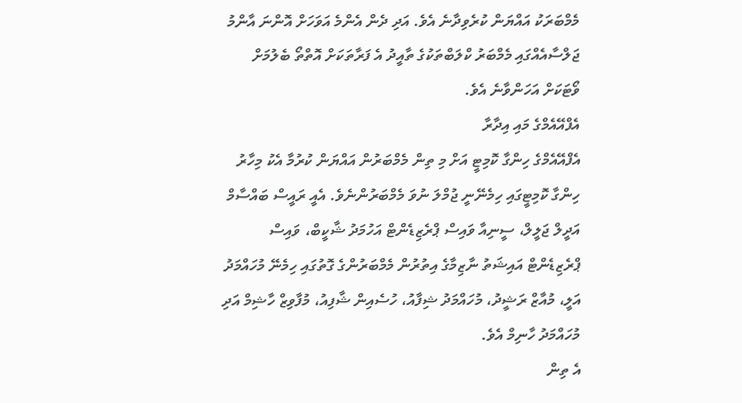މެމްބަރަކު އައްޔަން ކުރެވިދާނެ އެވެ. އަދި ދެން އެންމެ އަވަހަށް އޮންނަ އާންމު ޖަލްސާއެއްގައި މެމްބަރު ކްލަބްތަކުގެ ތާއީދު އެ ފަރާތަކަށް އޮތްތޯ ބެލުމަށް ވޯޓަކަށް އަހަންވާނެ އެވެ.
އެފްއޭއެމްގެ މައި އިދާރާ
އެފްއޭއެމްގެ ހިންގާ ކޮމިޓީ އަށް މި ތިން މެމްބަރުން އައްޔަން ކުރުމާ އެކު މިހާރު ހިންގާ ކޮމިޓީގައި ހިމެނޭނީ ޖުމްލަ ނުވަ މެމްބަރުންނެވެ. އެއީ ރައީސް ބައްސާމް އަދީލް ޖަލީލް، ސީނިއާ ވައިސް ޕްރެޒިޑެންޓް އަހުމަދު ޝާކީބް، ވައިސް ޕްރެޒިޑެންޓް އައިޝަތު ނާޒިމާގެ އިތުރުން މެމްބަރުންގެ ގޮތުގައި ހިމެނޭ މުހައްމަދު އަލީ، މުއާޒް ރަޝީދު، މުހައްމަދު ޝިފާއު، ހުސެއިން ޝާފިއު، މުފާވިޒް ހާޝިމް އަދި މުހައްމަދު ހާނިމް އެވެ.
އެ ތިން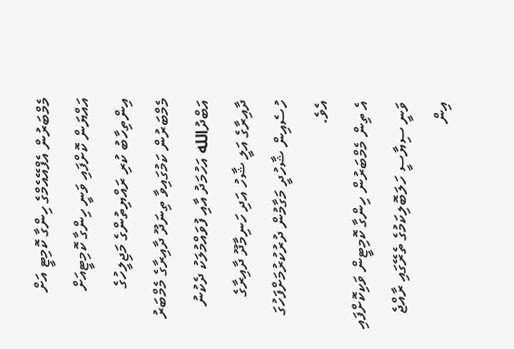މެމްބަރުން އެފްއޭއެމްގެ ހިންގާ ކޮމިޓީ އަށް އައްޔަން ކޮށްފައި ވަނީ ހިންގާ ކޮމިޓީއަށް އިންތިހާބު ކުރި ރައްޔިތުންގެ މަޖިލީހުގެ މެމްބަރުން ކަމުގައިވާ ތިނަދޫ ދާއިރާގެ މެމްބަރު އަބްދުالله އަހުމަދު އާއި ފުވައްމުލަކު ދެކުނު ދާއިރާގެ އަލީ ޝާހު އަދި ހަނިމާދޫ ދާއިރާގެ ހުސެއިން ޝާހުދީ މަގާމުން ދުރުކުރުމަށްފަހުގަ އެވެ.
އެ ތިން މެމްބަރުން ހިންގާ ކޮމިޓީން ވަކިކޮށްފައި ވަނީ ސިޔާސީ ހަލަބޮލިކަމުގެ ތެރޭގައި ރާއްޖެ އިން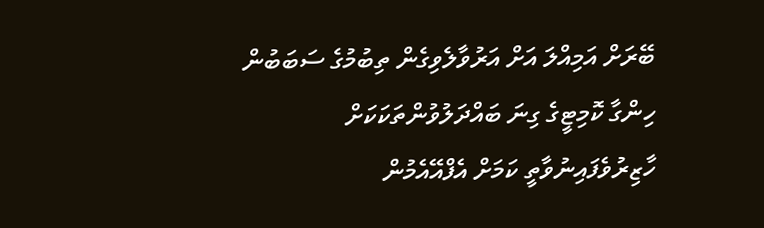ބޭރަށް އަމިއްލަ އަށް އަރުވާލެވިގެން ތިބުމުގެ ސަބަބުން ހިންގާ ކޮމިޓީގެ ގިނަ ބައްދަލުވުންތަކަކަށް ހާޒިރުވެފައިނުވާތީ ކަމަށް އެފްއޭއެމުން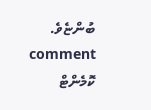ބުންޏެވެ.
comment ކޮމެންޓް